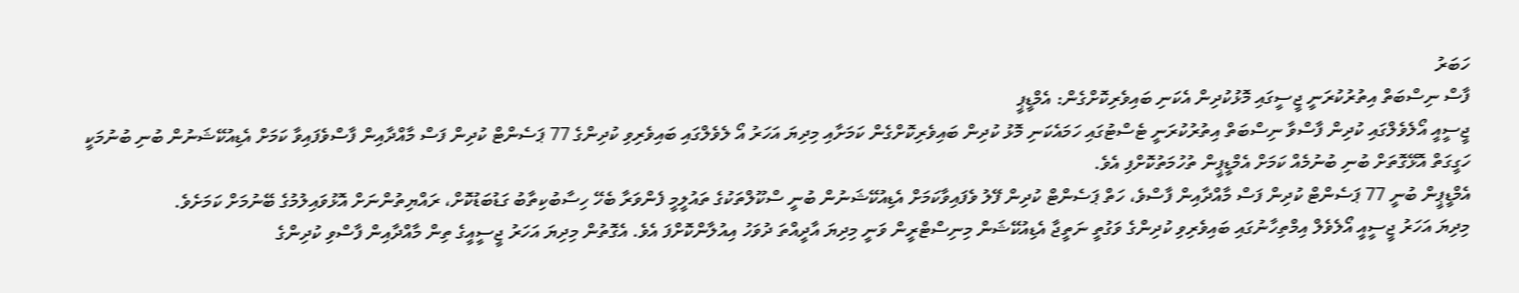ހަބަރު
ފާސް ނިސްބަތް އިތުރުކުރަނީ ޖީސީގައި މޮޅުކުދިން އެކަނި ބައިވެރިކޮށްގެން: އެމްޑީޕީ
ޖީސީއީ އޯލެވެލްގައި ކުދިން ފާސްވާ ނިސްބަތް އިތުރުކުރަނީ ޓެސްޓުގައި ހަމައެކަނި މޮޅު ކުދިން ބައިވެރިކޮށްގެން ކަމަށާއި މިދިޔަ އަހަރު އޯ ލެވެލްގައި ބައިވެރިވި ކުދިންގެ 77 ޕަސެންޓް ކުދިން ފަސް މާއްދާއިން ފާސްވެފައިވާ ކަމަށް އެޑިއުކޭޝަނުން ބުނި ބުނުމަކީ ހަގީގަތް އޮޅޭގޮތަށް ބުނި ބުނުމެއް ކަމަށް އެމްޑީޕީން ތުހުމަތުކޮށްފި އެވެ.
އެމްޑީޕީން ބުނީ 77 ޕަސެންޓް ކުދިން ފަސް މާއްދާއިން ފާސްވެ، ހަތް ޕަސެންޓް ކުދިން ފޭލު ވެފައިވާކަމަށް އެޑިއުކޭޝަނުން ބުނީ ސްކޫލްތަކުގެ ތައުލީމީ ފެންވަރާ ބެހޭ ހިސާބުކިތާބު ގަޑުބަޑުކޮށް، ރައްޔިތުންނަށް އޮޅުވައިލުމުގެ ބޭނުމަށް ކަމަށެވެ.
މިދިޔަ އަހަރު ޖީސީއީ އޯލެވެލް އިމްތިހާނުގައި ބައިވެރިވި ކުދިންގެ ވަގުތީ ނަތީޖާ އެޑިއުކޭޝަން މިނިސްޓްރީން ވަނީ މިދިޔަ އާދީއްތަ ދުވަހު އިއުލާންކޮށްފަ އެވެ. އެގޮތުން މިދިޔަ އަހަރު ޖީސީއީގެ ތިން މާއްދާއިން ފާސްވި ކުދިންގެ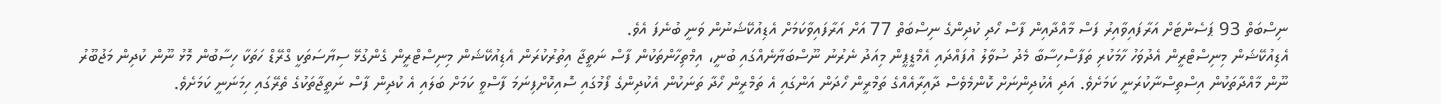ނިސްބަތް 93 ޕަސެންޓަށް އަރާފައިވާއިރު ފަސް މާއްދާއިން ފާސް ހޯދި ކުދިންގެ ނިސްބަތް 77 އަށް އަރާފައިވާކަމަށް އެޑިއުކޭޝަނުން ވަނީ ބުނެފަ އެވެ.
އެޑިއުކޭޝަން މިނިސްޓްރީން އެދުވަހު ހާމަކުރި ތަފާސްހިސާބާ މެދު ސުވާލު އުފައްދައި އެމްޑީޕީން މިއަދު ނެރުނު ނޫސްބަޔާނެއްގައި ބުނީ، އިމްތިހާންތަކުން ފާސް ނަތީޖާ އިތުރުކުރަން އެޑިއުކޭޝަން މިނިސްޓްރީން ގެންގުޅޭ ސިޔާސަތަކީ ގްރޭޑް ހަތަކާ ހިސާބުން މޮޅު ނޫން ކުދިން މަޖުބޫރު ނޫން މާއްދާތަކުން އިސްތިސްނާކުރަނީ ކަމަށެވެ. އަދި އެކުދިންނަށް ކޮންމެވެސް ދާއިރާއެއްގެ ތަމްރީން ހޯދަން އަންގައި އެ ތަމްރީން ހޯދާ ތަނަކުން އެކުދިންގެ ފޯމުގައި ސޮއިކޮށްފިނަމަ ފާސްވީ ކަމަށް ބަލައި އެ ކުދިން ފާސް ނަތީޖާތަކުގެ ތެރޭގައި ހިމަނަނީ ކަމަށެވެ.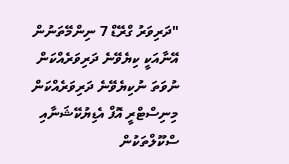"ދަރިވަރު ގްރޭޑް 7 ނިންމޭތަނުން އޭނާއަކީ ކިޔެވޭނެ ދަރިވަރެއްކަން ނުވަތަ ނުކިޔެވޭނެ ދަރިވަރެއްކަން މިނިސްޓްރީ އޮފް އެޑިޔުކޭޝަނާއި ސްކޫލްތަކުން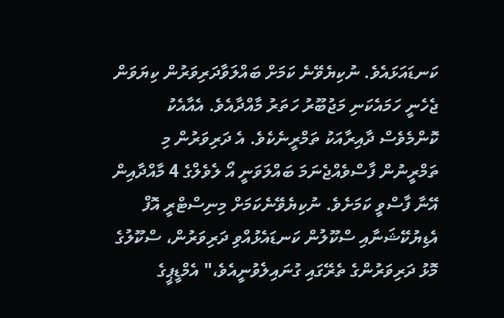ކަނޑައަޅައެވެ. ނުކިޔެވޭނެ ކަމަށް ބައްލަވާދަރިވަރުން ކިޔަވަން ޖެހެނީ ހަމައެކަނި މަޖުބޫރު ހަތަރު މާއްދާއެވެ. އެއާއެކު ކޮންމެވެސް ދާއިރާއަކު ތަމްރީނެކެވެ. އެ ދަރިވަރުން މި ތަމްރީނުން ފާސްވެއްޖެނަމަ ބައްލަވަނީ އޯ ލެވެލްގެ 4 މާއްދާއިން އޭނާ ފާސްވީ ކަމަށެވެ. ނުކިޔެވޭނެކަމަށް މިނިސްޓްރީ އޮފް އެޑިޔުކޭޝަނާއި ސްކޫލުން ކަނޑައެޅުއްވި ދަރިވަރުން، ސްކޫލުގެ މޮޅު ދަރިވަރުންގެ ތެރޭގައި ގުނައިލެވުނީއެވެ،" އެމްޑީޕީގެ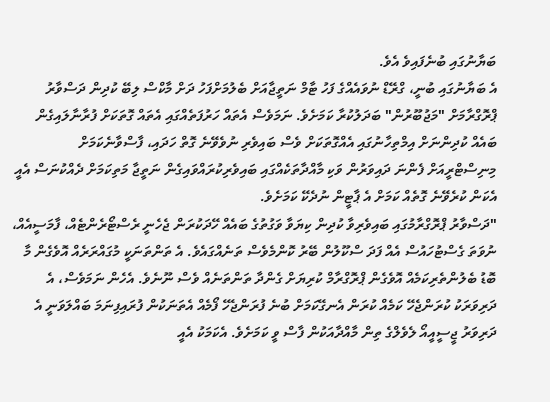ބަޔާނުގައި ބުނެފައިވެ އެވެ.
އެ ބަޔާނުގައި ބުނީ، ގްރޭޑް ނުވައެއްގެ ފަހު ޓާމް ނަތީޖާއަށް ބެލުމަށްފަހު ދަށް މާކްސް ލިބޭ ކުދިން ދަސްވާރު ޕްރޮގްރާމަށް "މަޖުބޫރުން" ބަދަލުކުރާ ކަމަށެވެ. ނަމަވެސް އެތައް ހަރުފަތެއްގައި އެތައް ގޮތަކަށް ފުރާނާލައިގެން ބައެއް ކުދިންނަށް އިމްތިހާނުގައި އެއްގޮތަކަށް ވެސް ބައިވެރި ނުވެވޭނެ ގޮތް ހަދައި، ފާސްވާނެކަމަށް މިނިސްޓްރީއަށް ފެންނަ ދައިވަރުން ވަކި މާއްދާތަކެއްގައި ބައިވެރިކުރައްވައިގެން ނަތީޖާ މަތިކަމަށް ދެއްކުނަސް އެއީ އެކަން ކުރެވޭނެ ގޮތެއް ކަމަށް އެ ޕާޓީން ނުދެކޭ ކަމަށެވެ.
"ދަސްވާރު ޕްރޮގްރާމުގައި ބައިވެރިވާ ކުދިން ކިޔަވާ ވަގުތުގެ ބައެއް ހޭދަކުރަން ޖެހެނީ ރެސްޓޯރެންޓެއް، ފާމަސީއެއް، ނުވަތަ ގެސްޓުހައުސް އެއް ފަދަ ސްކޫލުން ބޭރު ކޮންމެވެސް ތަނެއްގައެވެ. އެ ތަންތަނަކީ މުގައްރަރެއް އޮވެގެން މާ ބޮޑު ބެލުންތެރިކަމެއް އޮވެގެން ޕްރޮގްރާމް ކުރިޔަށް ގެންދާ ތަންތަނެއް ވެސް ނޫނެވެ. އެހެން ނަމަވެސް، އެ ދަރިވަރަކު ކުރަންޖެހޭ ކަމެއް ކުރަން އެނގޭކަމަށް ބުނެ ފުރަންޖެހޭ ފޯމެއް އެތަނަކުން ފުރައިފިނަމަ ބައްލަވަނީ އެ ދަރިވަރު ޖީސީއީއޯ ލެވެލްގެ ތިން މާއްދާއަކުން ފާސް ވީ ކަމަށެވެ. އެކަމަކު އެއީ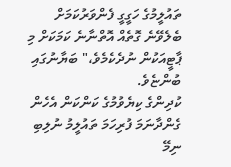ތައުލީމުގެ ހަގީގީ ފެންވަރުކަމަށް ބެލެވޭނެ ގޮތެއް އޮތްނާނެ ކަމަކަށް މި ޕާޓީއަކުން ނުދެކެމެވެ،" ބަޔާނުގައި ބުންޏެވެ.
ކުދިންގެ ކިޔެވުމުގެ ކަންކަން އެހެން ގެންދާނަމަ ފުރިހަމަ ތައުލީމު ނުލިބި ނިމޭ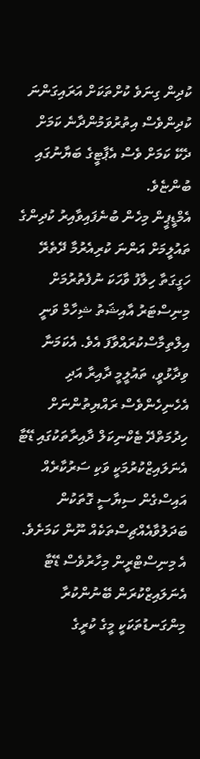ކުދިން ގިނަވެ ކުށްތަކަށް އަރައިގަންނަ ކުދިންވެސް އިތުރުވަމުންދާނެ ކަމަށް ދެކޭ ކަމަށް ވެސް އެޕާޓީގެ ބަޔާނުގައި ބުންޏެވެ.
އެމްޑީޕީން މިހެން ބުނެފައިވާއިރު ކުދިންގެ ތައުލީމަށް އަންނަ ކުރިއެރުމާ ދޭތެރޭ ހަގީގަތާ ހިލާފު ވާހަކަ ނުފެތުރުމަށް މިނިސްޓަރު އާއިޝަތު ޝިހާމް ވަނީ އިލްތިމާސްކުރައްވާފަ އެވެ. އެކަމަނާ ވިދާޅުވީ، ތައުލީމީ ދާއިރާ އަދި އެހެނިހެންވެސް ރައްޔިތުންނަށް ހިދުމަތްދޭ ޓެކްނިކަލް ދާއިރާތަކުގައި ޑޭޓާ އެނަލައިޒްކުރުމަކީ ވަކި ސަރުކާރެއް އައިސްގެން ސިޔާސީ ގޮތަކުން ބަދަލުވާއެއްޗިސްތަކެއް ނޫން ކަމަށެވެ. އެ މިނިސްޓްރީން މިހާރުވެސް ޑޭޓާ އެނަލައިޒްކުރަން ބޭނުންކުރާ މިންގަނޑުތަކަކީ މީގެ ކުރީގެ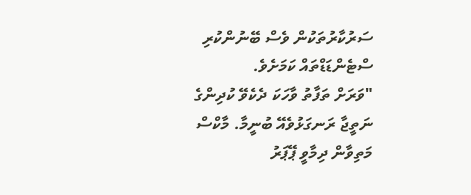ސަރުކާރުތަކުން ވެސް ބޭނުންކުރި ސްޓެންޑަޑްތައް ކަމަށެވެ.
"ވަރަށް ތަފާތު ވާހަކަ ދެކެވޭ ކުދިންގެ ނަތީޖާ ރަނގަޅުވެއޭ ބުނީމާ. މާކްސް މަތިވާން ދިމާވީ ޕޭޕަރު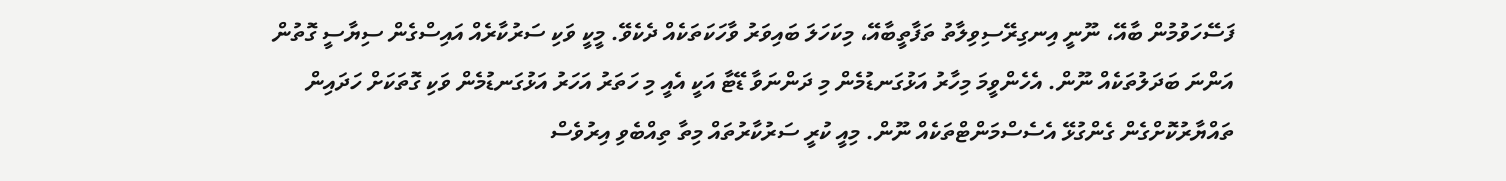ފަސޭހަވުމުން ބާއޭ، ނޫނީ އިނގިރޭސިވިލާތު ތަފާތީބާއޭ، މިކަހަލަ ބައިވަރު ވާހަކަތަކެއް ދެކެވޭ. މީކީ ވަކި ސަރުކާރެއް އައިސްގެން ސިޔާސީ ގޮތުން އަންނަ ބަދަލުތަކެއް ނޫން. އެހެންވީމަ މިހާރު އަޅުގަނޑުމެން މި ދަންނަވާ ޑޭޓާ އަކީ އެއީ މި ހަތަރު އަހަރު އަޅުގަނޑުމެން ވަކި ގޮތަކަށް ހަދައިން ތައްޔާރުކޮށްގެން ގެންގުޅޭ އެސެސްމަންޓްތަކެއް ނޫން. މިއީ ކުރީ ސަރުކާރުތައް މިތާ ތިއްބެވި އިރުވެސް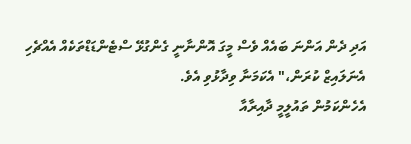އަދި ދެން އަންނަ ބައެއް ވެސް މީގަ އޮންނާނީ ގެންގުޅޭ ސްޓެންޑަޑްތަކެއް އެއްޗެހި އެނަލައިޒް ކުރަން،" އެކަމަނާ ވިދާޅުވި އެވެ.
އެހެންކަމުން ތައުލީމީ ދާއިރާއާ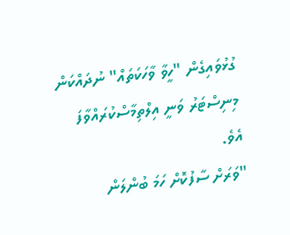ގުޅުވައިގެން "ހީވާ ވާހަކަތައް" ނުދައްކަން މިނިސްޓަރު ވަނީ އިލްތިމާސްކުރައްވާފަ އެވެ.
"ވަރަށް ސާފުކޮށް ހަމަ ބުންލަން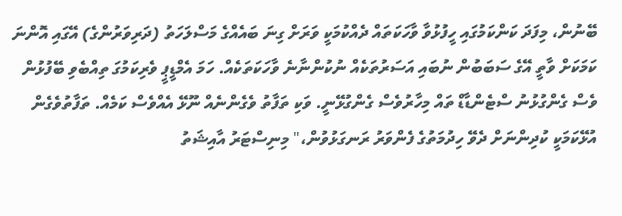ބޭނުން، މިފަދަ ކަންކަމުގައި ހީފުޅުވާ ވާހަކަތައް ދެއްކުމަކީ ވަރަށް ގިނަ ބައެއްގެ މަސްލަހަތު (ދަރިވަރުންގެ) އޭގައި އޮންނަ ކަމަކަށް ވާތީ އޭގެ ސަބަބުން ނުބައި އަސަރުތަކެއް ނުކުންނާނެ ވާހަކަތަކެއް. ހަމަ އެމްޑީޕީ ވެރިކަމުގަ ތިއްބެވި ބޭފުޅުން ވެސް ގެންގުޅުނު ސްޓެންޑާޑް ތައް މިހާރުވެސް ގެންގުޅޭނީ. ވަކި ތަފާތު ވެގެންނެއް ނޫޅޭ އެއްވެސް ކަމެއް. ތަފާތުވެގެން އުޅޭކަމަކީ ކުދިންނަށް ދެވޭ ހިދުމަތުގެ ފެންވަރު ރަނގަޅުވުން،" މިނިސްޓަރު އާއިޝަތު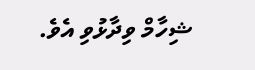ޝިހާމް ވިދާޅުވި އެވެ.